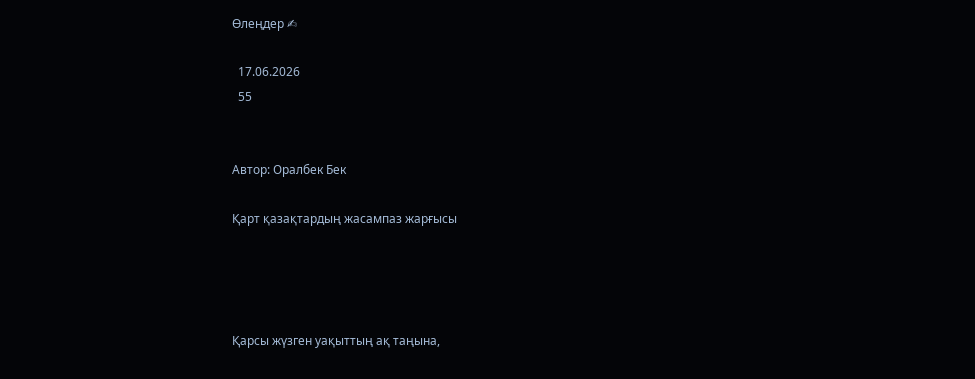Өлеңдер ✍

  17.06.2026
  55


Автор: Оралбек Бек

Қарт қазақтардың жасампаз жарғысы




Қарсы жүзген уақыттың ақ таңына,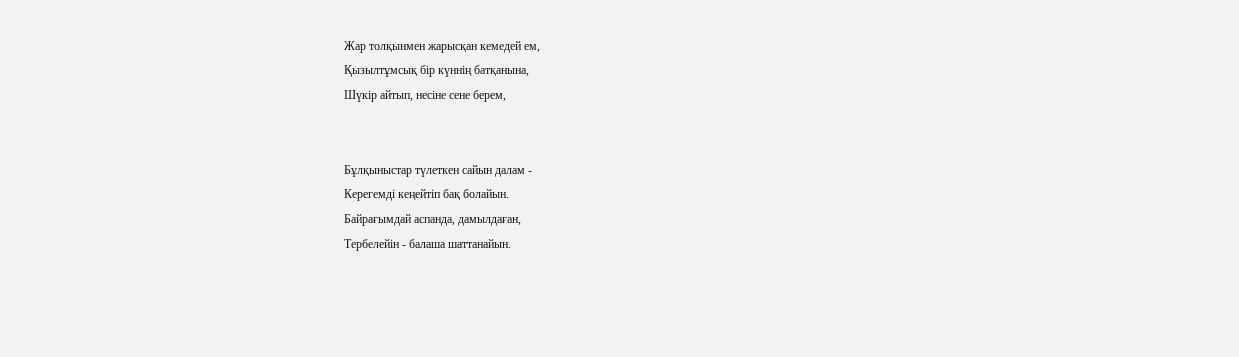Жар толқынмен жарысқан кемедей ем,
Қызылтұмсық бір күннің батқанына,
Шүкір айтып, несіне сене берем,


Бұлқыныстар түлеткен сайын далам -
Керегемді кеңейтіп бақ болайын.
Байрағымдай аспанда, дамылдаған,
Тербелейін - балаша шаттанайын.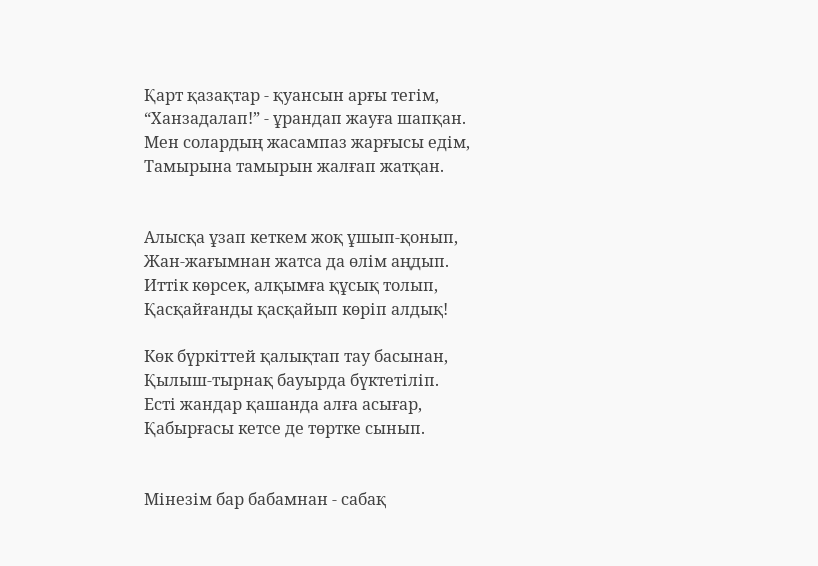Қарт қазақтар - қуансын арғы тегім,
“Ханзадалап!” - ұрандап жауға шапқан.
Мен солардың жасампаз жарғысы едім,
Тамырына тамырын жалғап жатқан.


Алысқа ұзап кеткем жоқ ұшып-қонып,
Жан-жағымнан жатса да өлім аңдып.
Иттік көрсек, алқымға құсық толып,
Қасқайғанды қасқайып көріп алдық!

Көк бүркіттей қалықтап тау басынан,
Қылыш-тырнақ бауырда бүктетіліп.
Есті жандар қашанда алға асығар,
Қабырғасы кетсе де төртке сынып.


Мінезім бар бабамнан - сабақ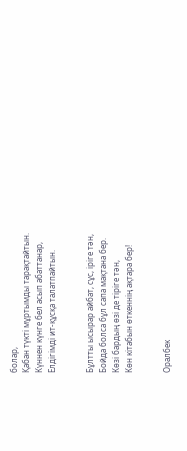болар,
Қабан түкті мұртымды тарақтайтын.
Күннен күнге бел асып абаттанар,
Елдігімді ит-құсқа талатпайтын.


Бұлтты ысырар айбат, сұс, іріге тән,
Бойда болса бұл сапа мақтана бер.
Көзі бардың өзі де тіріге тән,
Көн кітабын өткеннің ақтара бер!


Оралбек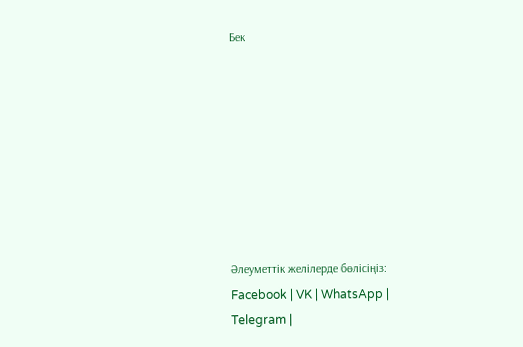Бек








Әлеуметтік желілерде бөлісіңіз:
Facebook | VK | WhatsApp | Telegram |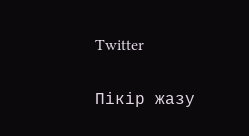Twitter

Пікір жазу